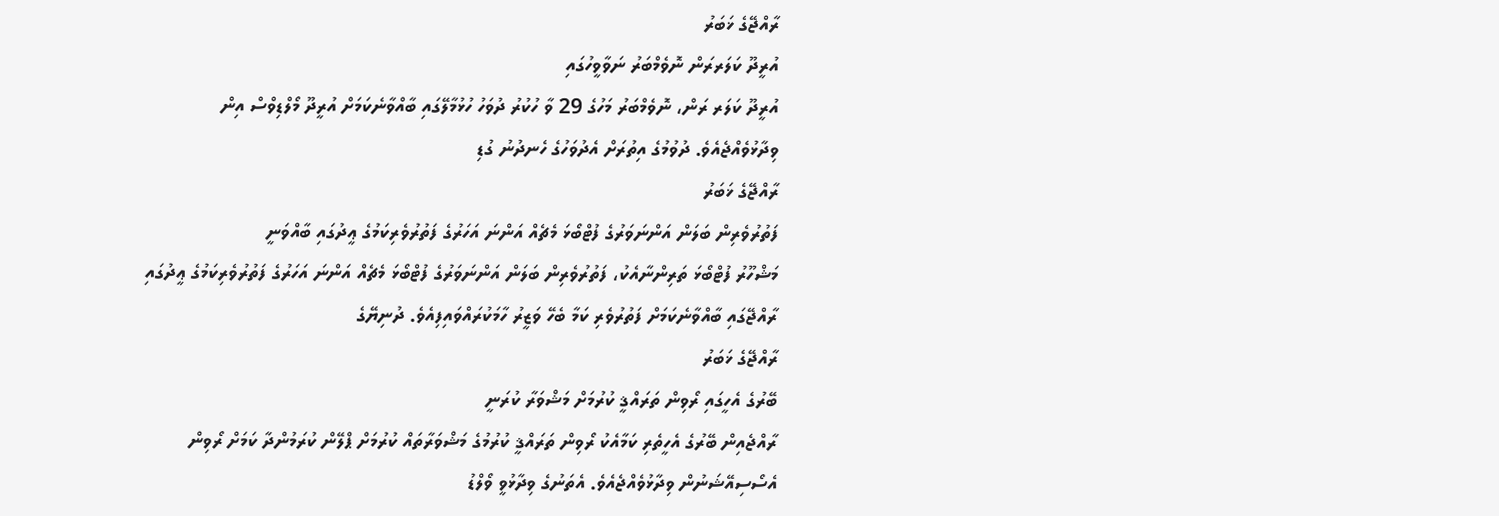ރާއްޖޭގެ ޚަބަރު
އުރީދޫ ކަލަރރަން ނޮވެމްބަރު ނަވާވީހުގައި
އުރީދޫ ކަލަރ ރަން، ނޮވެމްބަރު މަހުގެ 29 ވާ ހުކުރު ދުވަހު ހުޅުމާލޭގައި ބާއްވާނެކަމަށް އުރީދޫ މޯލްޑިވްސް އިން ވިދާޅުވެއްޖެއެވެ. ދުވުމުގެ އިތުރަށް އެދުވަހުގެ ހެނދުނު ގުޑި
ރާއްޖޭގެ ޚަބަރު
ފަތުރުވެރިން ބަލަން އަންނަވަރުގެ ފުޓްބޯޅަ މެޗެއް އަންނަ އަހަރުގެ ފަތުރުވެރިކަމުގެ ޢީދުގައި ބާއްވަނީ
މަޝްހޫރު ފުޓްބޯޅަ ތަރިންނާއެކު، ފަތުރުވެރިން ބަލަން އަންނަވަރުގެ ފުޓްބޯޅަ މެޗެއް އަންނަ އަހަރުގެ ފަތުރުވެރިކަމުގެ ޢީދުގައި ރާއްޖޭގައި ބާއްވާނެކަމަށް ފަތުރުވެރި ކަމާ ބެހޭ ވަޒީރު ހާމަކުރައްވައިފިއެވެ. ދުނިޔޭގެ
ރާއްޖޭގެ ޚަބަރު
ބޭރުގެ އެހީގައި ރޯވިން ތަރައްޤީ ކުރުމަށް މަޝްވަރާ ކުރަނީ
ރާއްޖެއިން ބޭރުގެ އެހީތެރި ކަމާއެކު ރޯވިން ތަރައްޤީ ކުރުމުގެ މަޝްވަރާތައް ކުރުމަށް ޕްލޭން ކުރަމުންދާ ކަމަށް ރޯވިން އެސޯސިއޭޝަނުން ވިދާޅުވެއްޖެއެވެ. އެތަނުގެ ވިދާޅުވީ ވޯލްޑު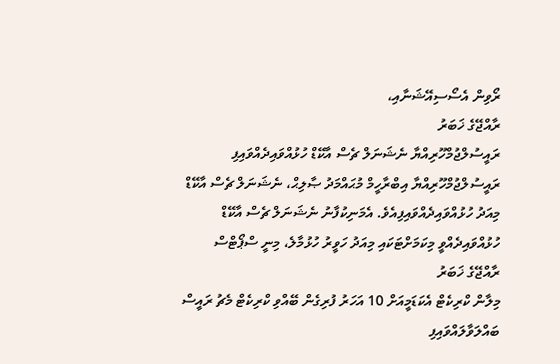ރޯވިން އެސޯސިއޭޝަނާއި،
ރާއްޖޭގެ ޚަބަރު
ރައީސުލްޖުމްހޫރިއްޔާ ނެޝަނަލް ޗެސް އާކޭޑް ހުޅުއްވައިދެއްވައިފި
ރައީސުލްޖުމްހޫރިއްޔާ އިބްރާހީމް މުޙައްމަދު ޞާލިޙް، ނެޝަނަލް ޗެސް އާކޭޑް މިއަދު ހުޅުއްވައިދެއްވައިފިއެވެ. އެމަނިކުފާނު ނެޝަނަލް ޗެސް އާކޭޑް ހުޅުއްވައިދެއްވީ މިކަމަށްޓަކައި މިއަދު ހަވީރު ހުޅުމާލެ، މިނީ ސްޕޯޓްސް
ރާއްޖޭގެ ޚަބަރު
މިލާން ކްރިކެޓް އެކަޑަމީއަށް 10 އަހަރު ފުރިގެން ބޭއްވި ކްރިކެޓް މެޗު ރައީސް ބައްލަވާލައްވައިފި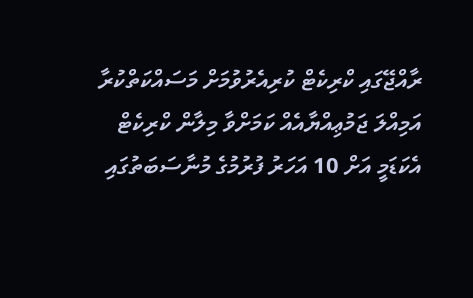ރާއްޖޭގައި ކްރިކެޓް ކުރިއެރުވުމަށް މަސައްކަތްކުރާ އަމިއްލަ ޖަމުޢިއްޔާއެއް ކަމަށްވާ މިލާން ކްރިކެޓް އެކަޑަމީ އަށް 10 އަހަރު ފުރުމުގެ މުނާސަބަތުގައި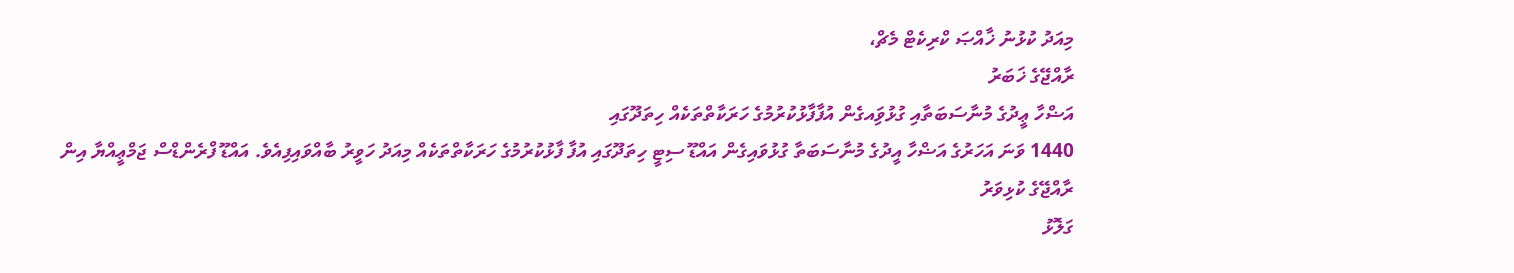މިއަދު ކުޅުނު ޚާއްޞަ ކްރިކެޓް މެޗް،
ރާއްޖޭގެ ޚަބަރު
އަޟްހާ ޢީދުގެ މުނާސަބަތާއި ގުޅުވަިއގެން އުފާފާޅުކުރުމުގެ ހަރަކާތްތަކެއް ހިތަދޫގައި
1440 ވަނަ އަހަރުގެ އަޟްހާ އީދުގެ މުނާސަބަތާ ގުޅުވައިގެން އައްޑޫ ސިޓީ ހިތަދޫގައި އުފާ ފާޅުކުރުމުގެ ހަރަކާތްތަކެއް މިއަދު ހަވީރު ބާއްވައިފިއެވެ. އައްޑޫ ފްރެންޑްސް ޖަމްޢީއްޔާ އިން
ރާއްޖޭގެ ކުޅިވަރު
ގަލޮޅު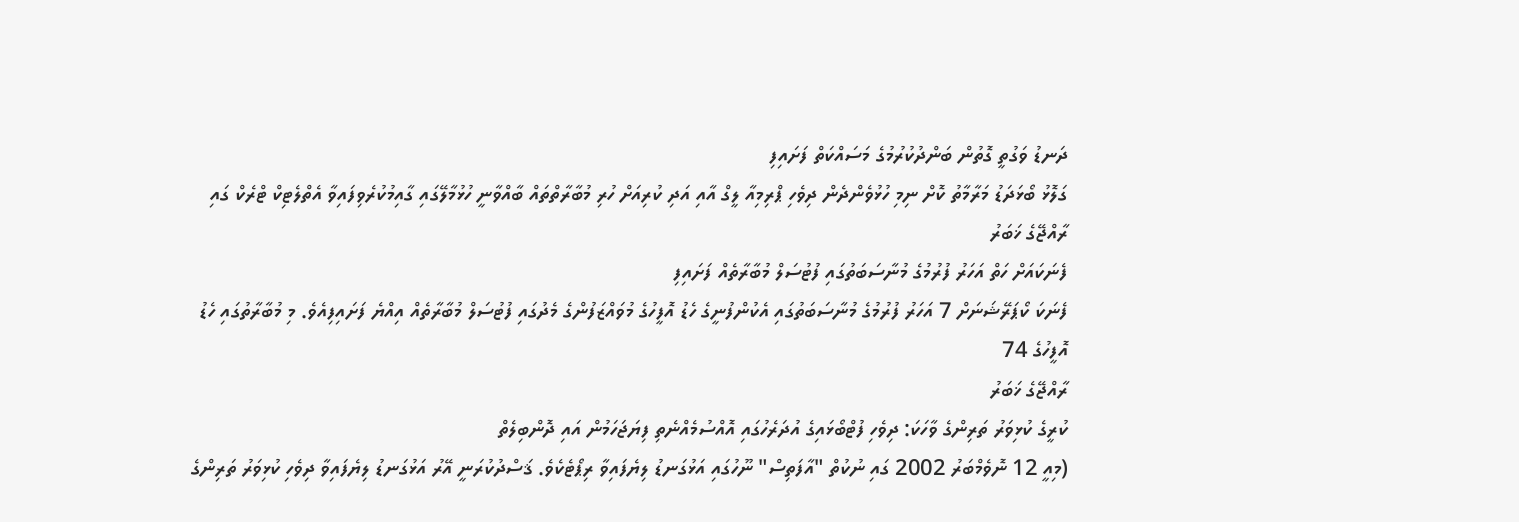ދަނޑު ވަގުތީ ގޮތުން ބަންދުކުރުމުގެ މަސައްކަތް ފަށައިފި
ގަލޮޅު ބޯޅަދަޑު މަރާމާތު ކޮށް ނިމި ހުޅުވެންދެން ދިވެހި ޕްރިމިއާ ލީގް އާއި އަދި ކުރިއަށް ހުރި މުބާރާތްތައް ބާއްވާނީ ހުޅުމާލޭގައި ގާއިމުކުރެވިފައިވާ އެތްލެޓިކް ޓްރެކް ގައި
ރާއްޖޭގެ ޚަބަރު
ފެނަކައަށް ހަތް އަހަރު ފުރުމުގެ މުނާސަބަތުގައި ފުޓުސަލް މުބާރާތެއް ފަށައިފި
ފެނަކަ ކޯޕަރޭޝަނަށް 7 އަހަރު ފުރުމުގެ މުނާސަބަތުގައި އެކުންފުނީގެ ހެޑު އޮފީހުގެ މުވައްޒަފުންގެ މެދުގައި ފުޓުސަލް މުބާރާތެއް އިއްޔެ ފަށައިފިއެވެ. މި މުބާރާތުގައި ހެޑު އޮފީހުގެ 74
ރާއްޖޭގެ ޚަބަރު
ކުރީގެ ކުޅިވަރު ތަރިންގެ ވާހަކަ: ދިވެހި ފުޓްބޯޅައިގެ އުދަރެހުގައި އޮއްސުމެއްނެތި ފިޔަޖަހަމުން އައި ދޮންބިލެތް
(މިއީ 12 ނޮވެމްބަރު 2002 ގައި ނުކުތް "އާފަތިސް" ނޫހުގައި އަޅުގަނޑު ލިޔެފައިވާ ރިޕޯޓެކެވެ. ޤަސްދުކުރަނީ އޭރު އަޅުގަނޑު ލިޔެފައިވާ ދިވެހި ކުޅިވަރު ތަރިންގެ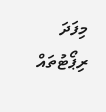މިފަދަ ރިޕޯޓުތައް